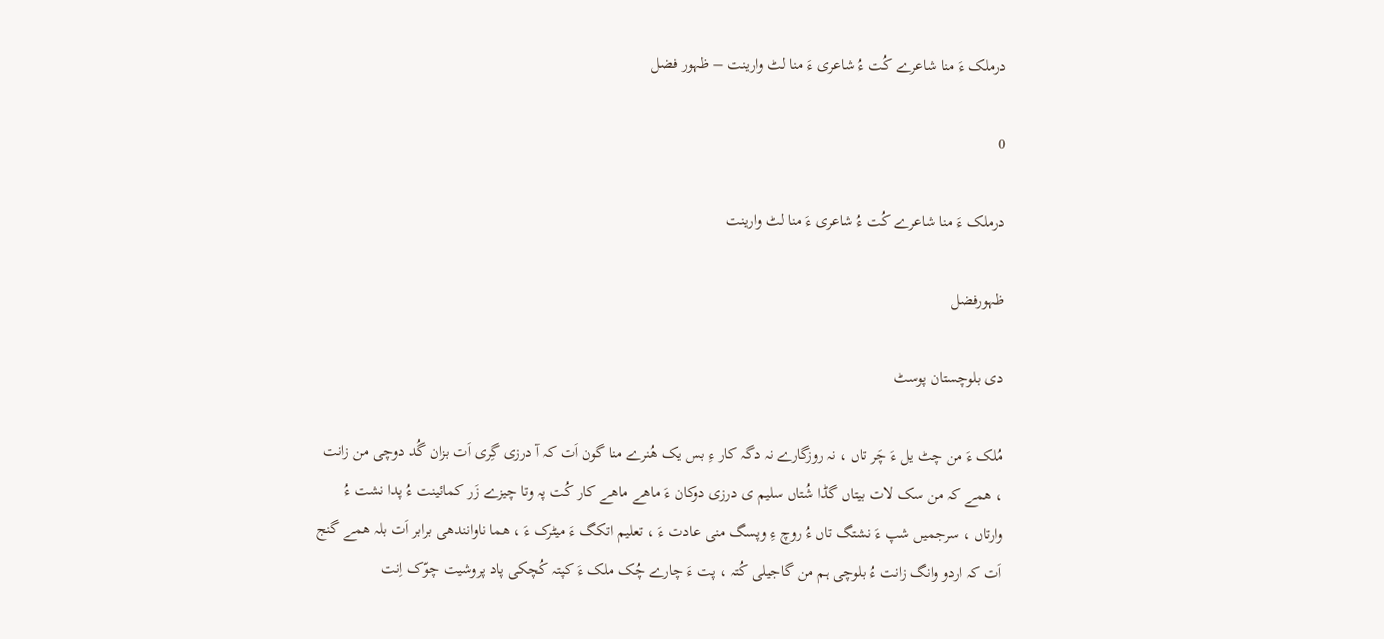درملک ءَ منا شاعرے کُت ءُ شاعری ءَ منا لٹ وارینت – ظہور فضل

0

درملک ءَ منا شاعرے کُت ءُ شاعری ءَ منا لٹ وارینت

ظہورفضل

دی بلوچستان پوسٹ

مُلک ءَ من چٹ یل ءَ چَر تاں ، نہ روزگارے نہ دگہ کار ءِ بس یک ھُنرے منا گون اَت کہ آ درزی گِری اَت بزان گُد دوچی من زانت ، ھمے کہ من سک لات بیتاں گڈا شُتاں سلیم ی درزی دوکان ءَ ماھے ماھے کار کُت پہ وتا چیزے زَر کمائینت ءُ پدا نشت ءُ وارتاں ، سرجمیں شپ ءَ نشتگ تاں ءُ روچ ءِ وپسگ منی عادت ءَ ، تعلیم اتکگ ءَ میٹرک ءَ ، ھما ناوانندھی برابر اَت بلہ ھمے گنج اَت کہ اردو وانگ زانت ءُ بلوچی ہم من گاجیلی کُتہ ، پت ءَ چارے چُک ملک ءَ کپتہ کُچکی پاد پروشیت چوّک اِنت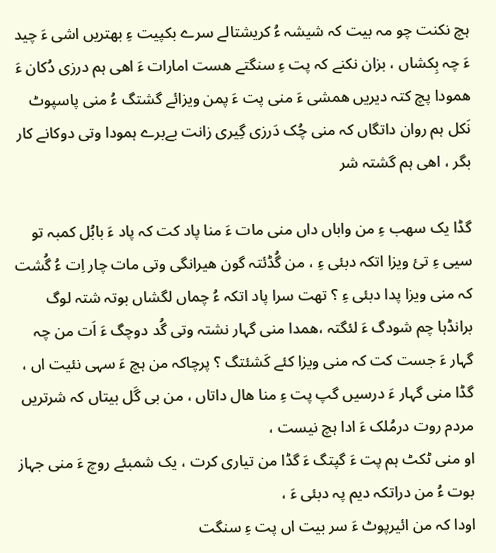ہچ نکنت چو مہ بیت کہ شیشہ ءُ کریشتالے سرے بکپیت ءِ بھتریں اشی ءَ چید ءَ چہ بِکشاں ، بزان نکنے کہ پت ءِ سنگتے ھست امارات ءَ اھی ہم درزی دُکان ءَ ھمودا پچ کتہ دیریں ھمشی ءَ منی پت ءَ پمن ویزائے گشتگ ءُ منی پاسپوٹ نَکل ہم روان داتگاں کہ منی چُک دَرزی گِیری زانت بےبرے ہمودا وتی دوکانے کار بگر ، اھی ہم گشتہ شر

گڈا یک سھب ءِ من واباں داں منی مات ءَ منا پاد کت کہ پاد ءَ بابُل کمبہ تو سیی ءِ تئ ویزا اتکہ دبئی ءِ ، من گُڈئتہ گون ھیرانگی وتی مات چار اِت ءُ گُشت کہ منی ویزا پدا دبئی ءِ ؟ تھت سرا پاد اتکہ ءُ چماں لگشاں بوتہ شتہ لوگ برانڈہا چم شودگ ءَ لئگتہ ،ھمدا منی گہار نشتہ وتی گُد دوچگ ءَ اَت من چہ گہار ءَ جست کت کہ منی ویزا کئے کَشئتگ ؟ پرچاکہ من ہچ ءَ سہی نئیت اں ، گڈا منی گہار ءَ درسیں گپ پت ءِ منا ھال داتاں ، من بی گَل بیتاں کہ شرتریں مردم روت درمُلک ءَ ادا ہچ نیست ،
او منی ٹکٹ ہم پت ءَ گپتگ ءَ گڈا من تیاری کرت ، یک شمبئے روچ ءَ منی جہاز بوت ءُ من دراتکہ دیم پہ دبئی ءَ ،
اودا کہ من ائیرپوٹ ءَ سر بیت اں پت ءِ سنگت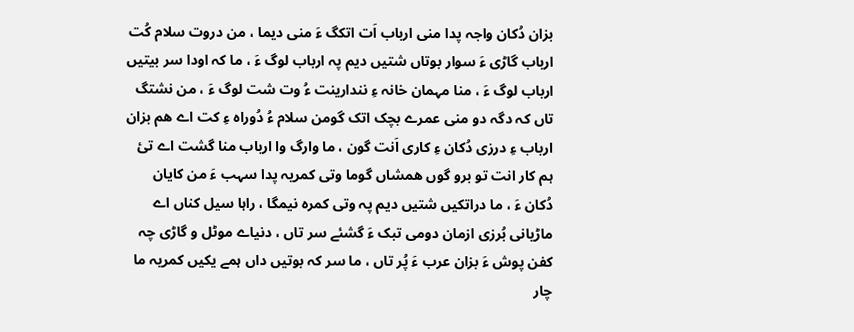بزان دُکان واجہ پدا منی ارباب اَت اتکگ ءَ منی دیما ، من دروت سلام کُت ارباب گاڑی ءَ سوار بوتاں شتیں دیم پہ ارباب لوگ ءَ ، ما کہ اودا سر بیتیں ارباب لوگ ءَ ، منا مہمان خانہ ءِ نندارینت ءُ وت شت لوگ ءَ ، من نشتگ تاں کہ دگہ دو منی عمرے بچک اتک گومن سلام ءُ دُوراہ ءِ کت اے ھم بزان ارباب ءِ درزی دُکان ءِ کاری اَنت گون ، ما وارگ وا ارباب منا گشت اے تئ ہم کار انت تو برو گوں ھمشاں گوما وتی کمریہ پدا سہب ءَ من کایان دُکان ءَ ، ما دراتکیں شتیں دیم پہ وتی کمرہ نیمگا ، راہا سیل کناں اے ماڑیانی بُرزی ازمان دومی تبک ءَ گشئے سر تاں ، دنیاے موٹل و گاڑی چہ کفن پوش ءَ بزان عرب ءَ پُر تاں ، ما سر کہ بوتیں داں ہمے یکیں کمریہ ما چار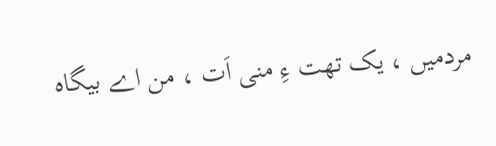مردمیں ، یک تھت ءِ منی اَت ، من اے بیگاہ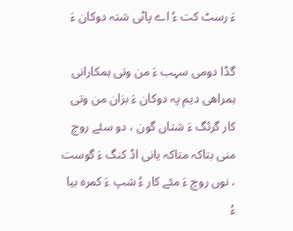ءَ رسٹ کت ءُ اے پاٹی شتہ دوکان ءَ

گڈا دومی سہب ءَ من وتی ہمکارانی ہمراھی دیم پہ دوکان ءَ بزان من وتی کار گرئگ ءَ شتاں گون ، دو سئے روچ منی بتاکہ متاکہ یانی اڈ کنگ ءَ گوست ، نوں روچ ءَ مئے کار ءُ شپ ءَ کمرہ بیا ءُ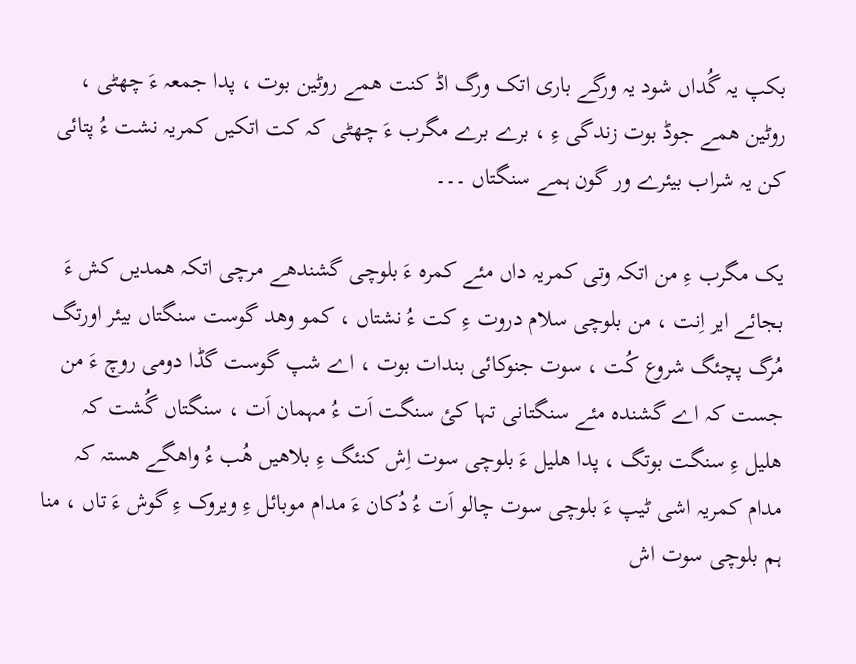بکپ یہ گُداں شود یہ ورگے باری اتک ورگ اڈ کنت ھمے روٹین بوت ، پدا جمعہ ءَ چھٹی ، روٹین ھمے جوڈ بوت زندگی ءِ ، برے برے مگرب ءَ چھٹی کہ کت اتکیں کمریہ نشت ءُ پتائی کن یہ شراب بیئرے ور گون ہمے سنگتاں ۔۔۔

یک مگرب ءِ من اتکہ وتی کمریہ داں مئے کمرہ ءَ بلوچی گشندھے مرچی اتکہ ھمدیں کش ءَ بجائے ایر اِنت ، من بلوچی سلام دروت ءِ کت ءُ نشتاں ، کمو وھد گوست سنگتاں بیئر اورتگ مُرگ پچئگ شروع کُت ، سوت جنوکائی بندات بوت ، اے شپ گوست گڈا دومی روچ ءَ من جست کہ اے گشندہ مئے سنگتانی تہا کئ سنگت اَت ءُ مہمان اَت ، سنگتاں گُشت کہ ھلیل ءِ سنگت بوتگ ، پدا ھلیل ءَ بلوچی سوت اِش کنئگ ءِ بلاھیں ھُب ءُ واھگے ھستہ کہ مدام کمریہ اشی ٹیپ ءَ بلوچی سوت چالو اَت ءُ دُکان ءَ مدام موبائل ءِ ویروک ءِ گوش ءَ تاں ، منا ہم بلوچی سوت اش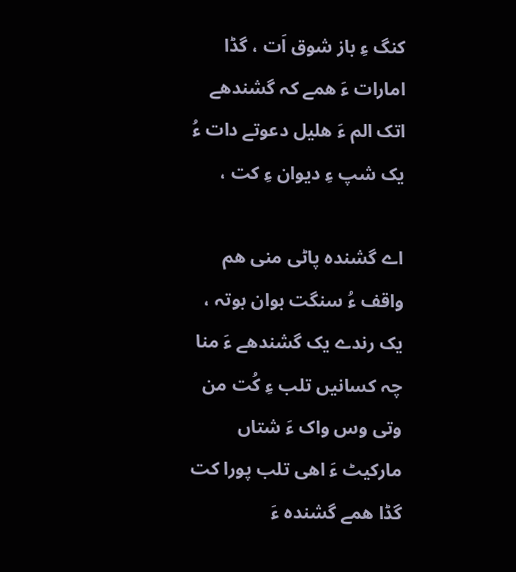کنگ ءِ باز شوق اَت ، گڈا امارات ءَ ھمے کہ گشندھے اتک الم ءَ ھلیل دعوتے دات ءُ یک شپ ءِ دیوان ءِ کت ،

اے گشندہ پاٹی منی ھم واقف ءُ سنگت بوان بوتہ ، یک رندے یک گشندھے ءَ منا چہ کسانیں تلب ءِ کُت من وتی وس واک ءَ شتاں مارکیٹ ءَ اھی تلب پورا کت گڈا ھمے گشندہ ءَ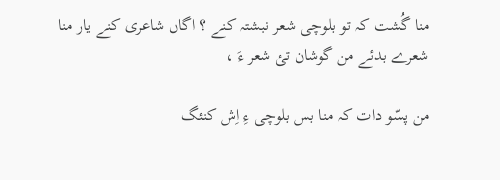منا گُشت کہ تو بلوچی شعر نبشتہ کنے ؟ اگاں شاعری کنے یار منا شعرے بدئے من گوشان تئ شعر ءَ ،

من پسّو دات کہ منا بس بلوچی ءِ اِش کنئگ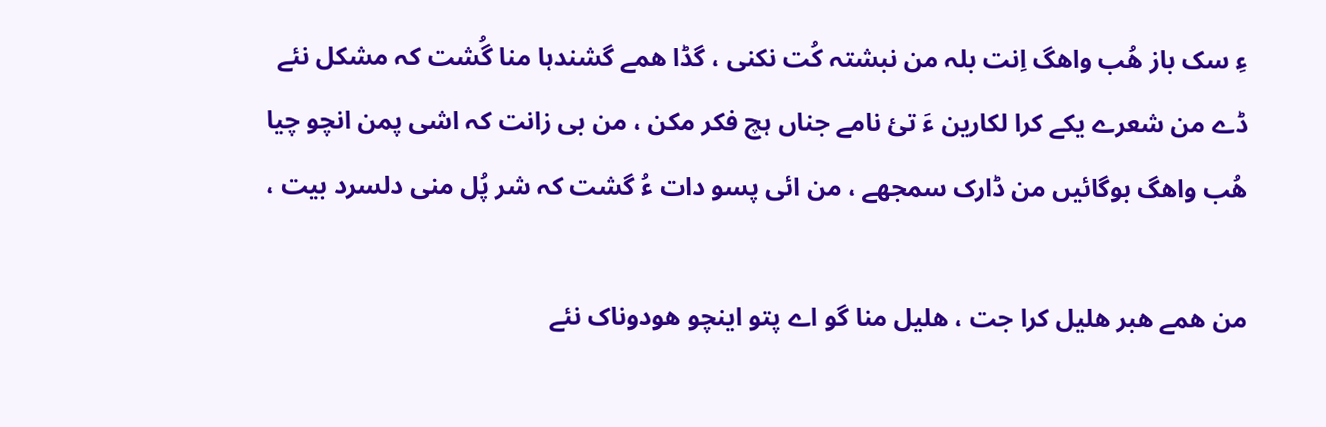ءِ سک باز ھُب واھگ اِنت بلہ من نبشتہ کُت نکنی ، گڈا ھمے گشندہا منا گُشت کہ مشکل نئے ڈے من شعرے یکے کرا لکارین ءَ تئ نامے جناں ہچ فکر مکن ، من بی زانت کہ اشی پمن انچو چیا ھُب واھگ بوگائیں من ڈارک سمجھے ، من ائی پسو دات ءُ گشت کہ شر پُل منی دلسرد بیت ،

من ھمے ھبر ھلیل کرا جت ، ھلیل منا گو اے پتو اینچو ھودوناک نئے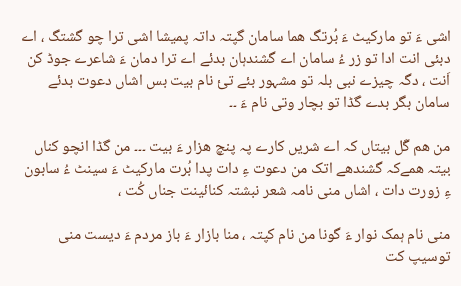اشی ءَ تو مارکیٹ ءَ بُرتگ ھما سامان گپتہ داتہ پمیشا اشی ترا چو گشتگ ، اے دبئی انت ادا تو زر ءُ سامان اے گشندہان بدئے اے ترا دمان ءَ شاعرے جوڈ کن اَنت ، دگہ چیزے نبی بلہ تو مشہور بئے تئ نام بیت بس اشاں دعوت بدئے سامان بگر بدے گڈا تو بچار وتی نام ءَ ۔۔

من ھم گَل بیتاں کہ اے شریں کارے پہ پنچ ھزار ءَ بیت ۔۔۔ من گڈا انچو کناں بیتہ ھمےکہ گشندھے اتک من دعوت ءِ دات پدا بُرت مارکیٹ ءَ سینٹ ءُ سابون ءِ زورت دات ، اشاں منی نامہ شعر نبشتہ کنائینت جناں کُت ،

منی نام ہمک نوار ءَ گونا من نام کپتہ ، منا بازار ءَ باز مردم ءَ دیست منی توسیپ کت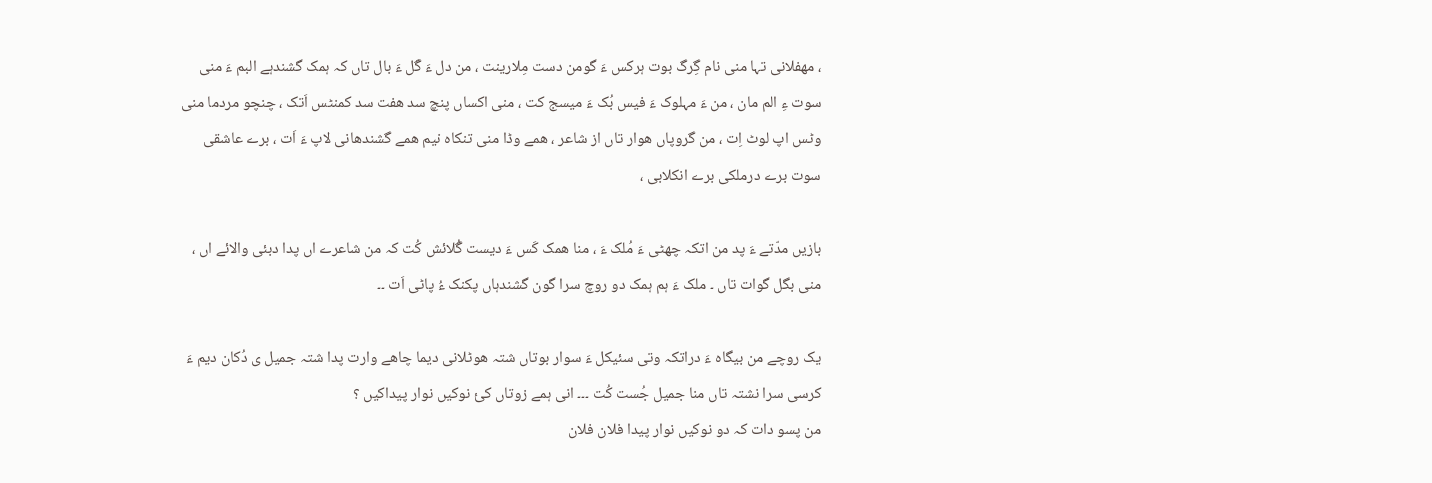، مھفلانی تہا منی نام گِرگ بوت ہرکس ءَ گومن دست مِلارینت ، من دل ءَ گَل ءَ بال تاں کہ ہمک گشندہے البم ءَ منی سوت ءِ الم مان ، من ءَ مہلوک ءَ فیس بُک ءَ میسج کت ، منی اکساں پنچ سد ھفت سد کمنٹس اَتک ، چنچو مردما منی وٹس اپ لوٹ اِت ، من گروپاں ھوار تاں از شاعر ، ھمے وڈا منی تنکاہ نیم ھمے گشندھانی لاپ ءَ اَت ، برے عاشقی سوت برے درملکی برے انکلابی ،

بازیں مدّتے ءَ پد من اتکہ چھٹی ءَ مُلک ءَ ، منا ھمک کَس ءَ دیست گُلائش کُت کہ من شاعرے اں پدا دبئی والائے اں ، منی بگل گوات تاں ۔ ملک ءَ ہم ہمک دو روچ سرا گون گشندہاں پکنک ءُ پاٹی اَت ۔۔

یک روچے من بیگاہ ءَ دراتکہ وتی سئیکل ءَ سوار بوتاں شتہ ھوٹلانی دیما چاھے وارت پدا شتہ جمیل ی دُکان دیم ءَ کرسی سرا نشتہ تاں منا جمیل جُست کُت ۔۔۔ انی ہمے زوتاں کئ نوکیں نوار پیداکیں ؟
من پسو دات کہ دو نوکیں نوار پیدا فلان فلان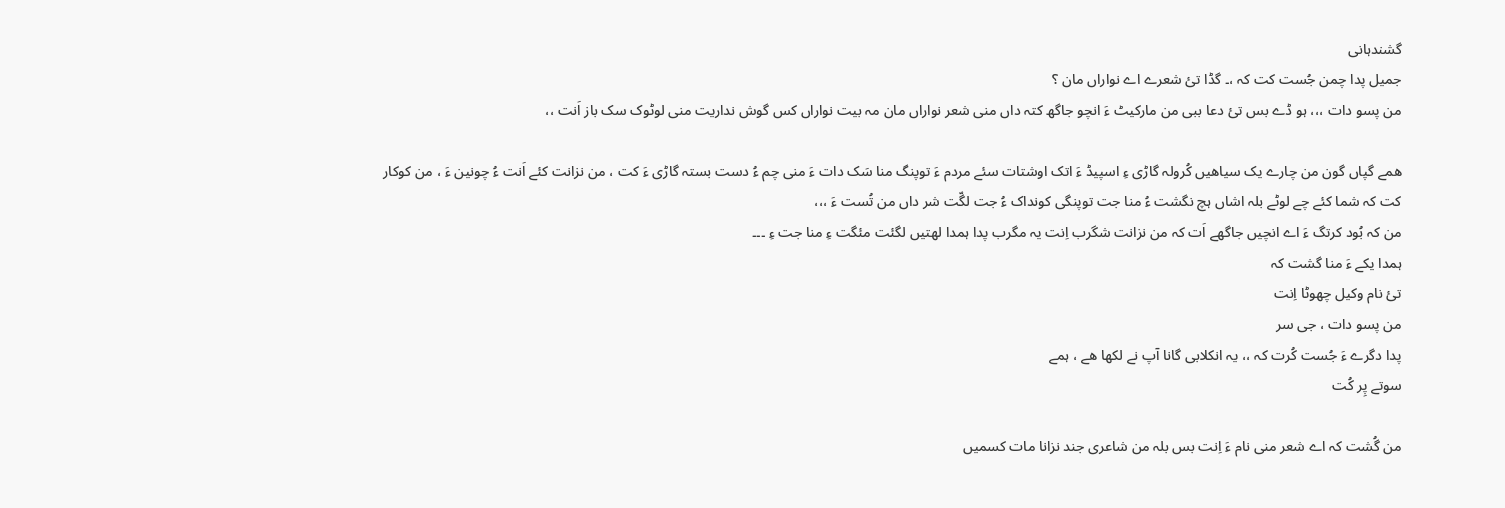گشندہانی
جمیل پدا چمن جُست کت کہ ،۔ گڈا تئ شعرے اے نواراں مان ؟
من پسو دات ،،، ہو ڈے بس تئ دعا ببی من مارکیٹ ءَ انچو جاگھ کتہ داں منی شعر نواراں مان مہ بیت نواراں کس گوش نداریت منی لوٹوک سک باز اَنت ،،

ھمے گپاں گون من چارے یک سیاھیں کُرولہ گاڑی ءِ اسپیڈ ءَ اتک اوشتات سئے مردم ءَ توپنگ منا سَک دات ءَ منی چم ءُ دست بستہ گاڑی ءَ کت ، من نزانت کئے اَنت ءُ چونین ءَ ، من کوکار کت کہ شما کئے چے لوٹے بلہ اشاں ہچ نگشت ءُ منا جت توپنگی کونداک ءُ جت لگّت شر داں من تُست ءَ ،،،
من کہ بُود کرتگ ءَ اے انچیں جاگھے اَت کہ من نزانت شگرب اِنت یہ مگرب پدا ہمدا لھتیں لگئت مئگت ءِ منا جت ءِ ۔۔۔
ہمدا یکے ءَ منا گشت کہ
تئ نام وکیل چھوٹا اِنت
من پسو دات ، جی سر
پدا دگرے ءَ جُست کُرت کہ ،، یہ انکلابی گانا آپ نے لکھا ھے ، ہمے
سوتے پِر کُت

من گُشت کہ اے شعر منی نام ءَ اِنت بس بلہ من شاعری جند نزانا مات کسمیں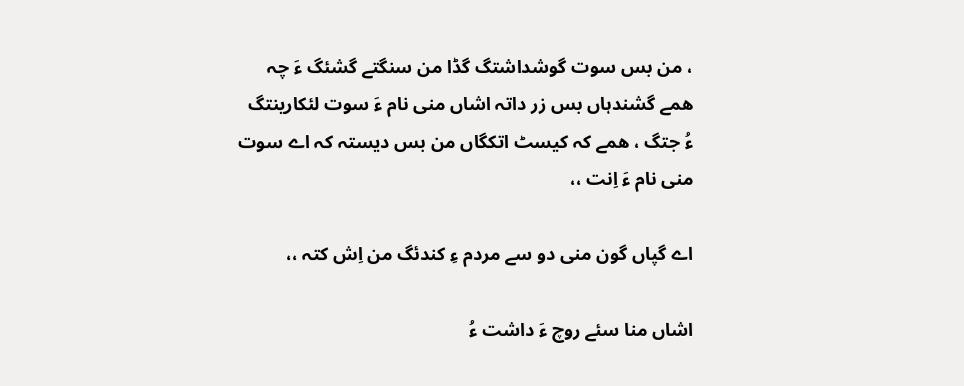، من بس سوت گوشداشتگ گڈا من سنگتے گشئگ ءَ چہ ھمے گشندہاں بس زر داتہ اشاں منی نام ءَ سوت لئکارینتگ ءُ جتگ ، ھمے کہ کیسٹ اتکگاں من بس دیستہ کہ اے سوت منی نام ءَ اِنت ،،

اے گپاں گون منی دو سے مردم ءِ کندئگ من اِش کتہ ،،

اشاں منا سئے روچ ءَ داشت ءُ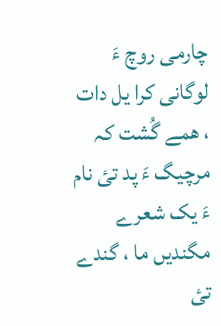چارمی روچ ءَ لوگانی کرا یل دات ، ھمے گُشت کہ مرچیگ ءَ پد تئ نام ءَ یک شعرے مگندیں ما ، گندے تئ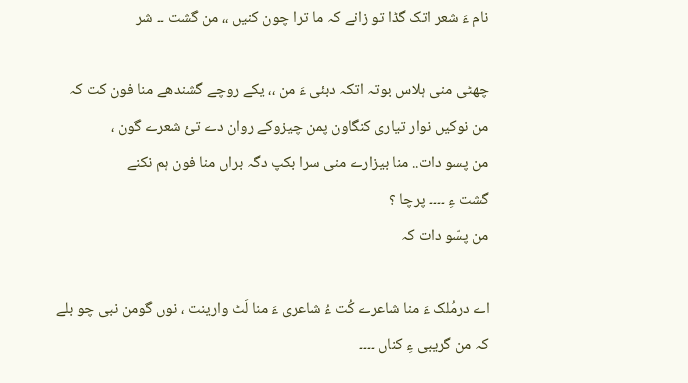نام ءَ شعر اتک گڈا تو زانے کہ ما ترا چون کنیں ،، من گشت ۔۔ شر

چھٹی منی ہلاس بوتہ اتکہ دبئی ءَ من ،، یکے روچے گشندھے منا فون کت کہ من نوکیں نوار تیاری کنگاون پمن چیزوکے روان دے تئ شعرے گون ،
من پسو دات.. منا بیزارے منی سرا بکپ دگہ براں منا فون ہم نکنے
گشت ءِ ۔۔۔۔ پرچا ؟
من پسّو دات کہ

اے درمُلک ءَ منا شاعرے کُت ءُ شاعری ءَ منا لَٹ وارینت ، نوں گومن نبی چو بلے کہ من گریبی ءِ کناں ۔۔۔۔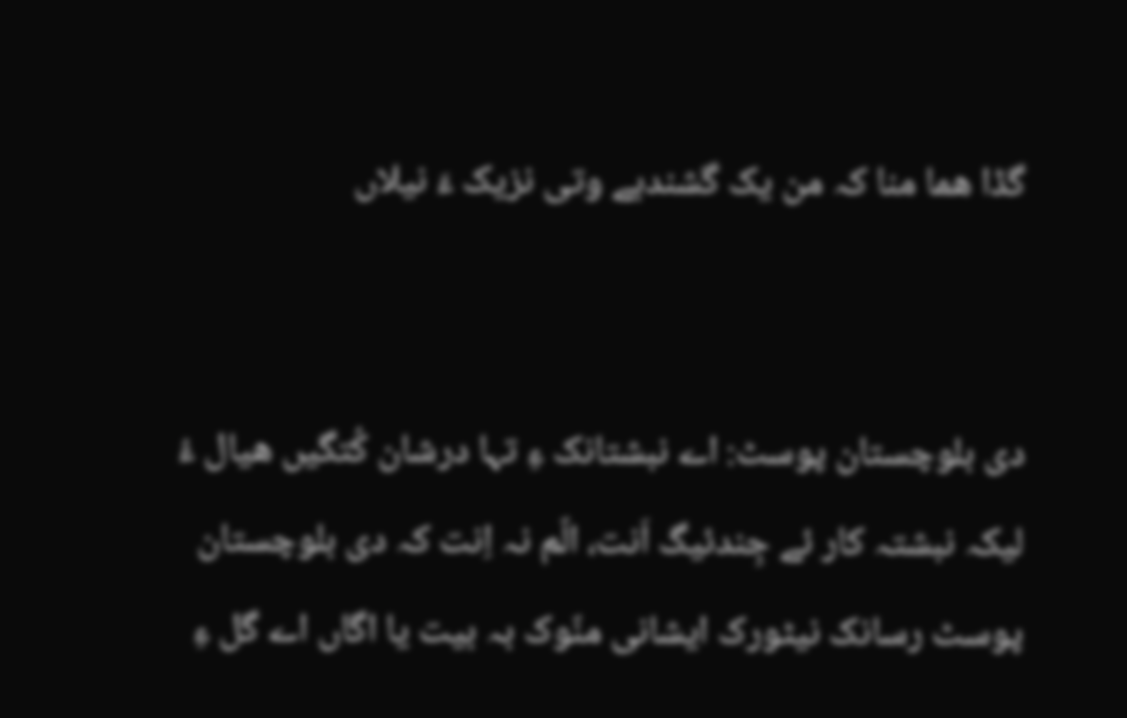گڈا ھما منا کہ من یک گشندہے وتی نزیک ءَ نیلاں


دی بلوچستان پوسٹ: اے نبشتانک ءِ تہا درشان کُتگیں ھیال ءُ لیکہ نبشتہ کار ئے جِندئیگ اَنت، الّم نہ اِنت کہ دی بلوچستان پوسٹ رسانک نیٹورک ایشانی منّوک بہ بیت یا اگاں اے گل ءِ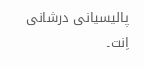پالیسیانی درشانی اِنت۔